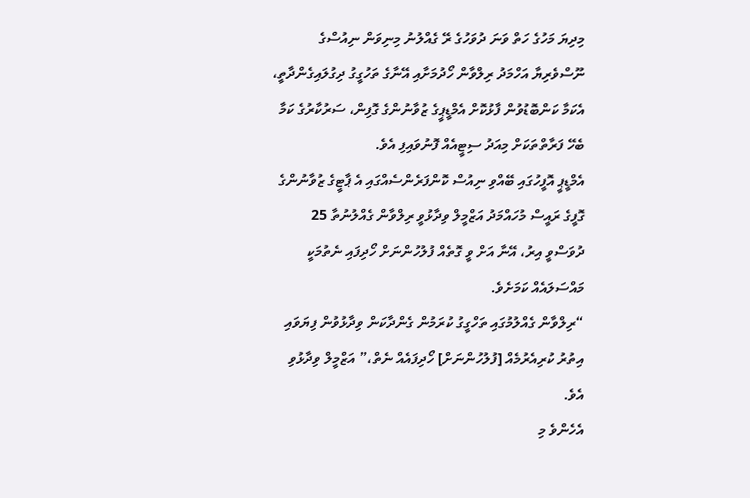މިދިޔަ މަހުގެ ހަތް ވަނަ ދުވަހުގެ ރޭ ގެއްލުނު މިނިވަން ނިއުސްގެ ނޫސްވެރިޔާ އަހްމަދު ރިލްވާން ހޯދުމަށާއި އޭނާގެ ތަހުގީގު ދިގުލައިގެންދާތީ، އެކަމާ ކަންބޮޑުވުން ފާޅުކޮށް އެމްޑީޕީގެ ޒުވާނުންގެ ގޮފިން، ސަރުކާރުގެ ކަމާ ބެހޭ ފަރާތްތަކަށް މިއަދު ސިޓީއެއް ފޮނުވައިފި އެވެ.
އެމްޑީޕީ އޮފީހުގައި ބޭއްވި ނިއުސް ކޮންފަރެންސެއްގައި އެ ޕާޓީގެ ޒުވާނުންގެ ގޮފީގެ ރައީސް މުހައްމަދު އަޒްމީލް ވިދާޅުވީ ރިލްވާން ގެއްލުނުތާ 25 ދުވަސްވީ އިރު، އޭނާ އަށް ވީ ގޮތެއް ފުލުހުންނަށް ހޯދިފައި ނެތުމަކީ މައްސަލައެއް ކަމަށެވެ.
“ރިލްވާން ގެއްލުމުގައި ތަހްގީގު ކުރަމުން ގެންދާކަން ވިދާޅުވުން ފިޔަވައި އިތުރު ކުރިއެރުމެއް [ފުލުހުންނަށް] ހޯދިފައެއް ނެތް،” އަޒްމީލް ވިދާޅުވި އެވެ.
އެހެންވެ މި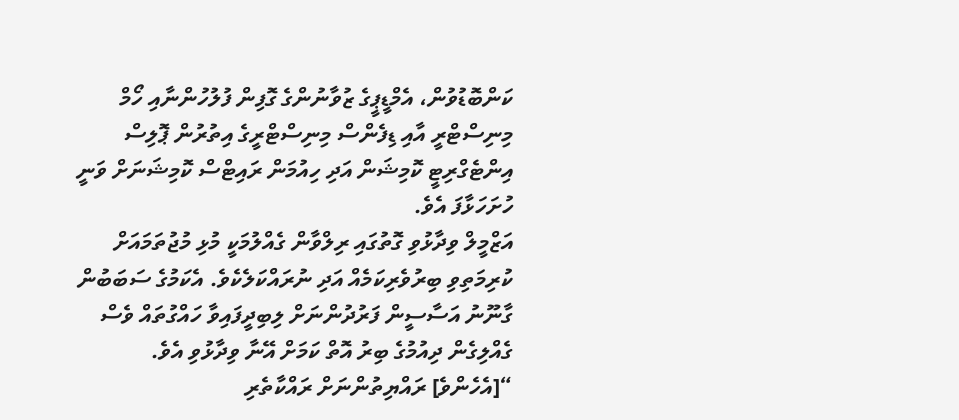ކަންބޮޑުވުން، އެމްޑީޕީގެ ޒުވާނުންގެ ގޮފިން ފުލުހުންނާއި ހޯމް މިނިސްޓްރީ އާއި ޑިފެންސް މިނިސްޓްރީގެ އިތުރުން ޕޮލިސް އިންޓެގްރިޓީ ކޮމިޝަން އަދި ހިއުމަން ރައިޓްސް ކޮމިޝަނަށް ވަނީ ހުށަހަޅާފަ އެވެ.
އަޒްމީލް ވިދާޅުވި ގޮތުގައި ރިލްވާން ގެއްލުމަކީ މުޅި މުޖުތަމައަށް ކުރިމަތިވި ބިރުވެރިކަމެއް އަދި ނުރައްކަލެކެވެ. އެކަމުގެ ސަބަބުން ގާނޫނު އަސާސީން ފަރުދުންނަށް ލިބިދީފައިވާ ހައްގުތައް ވެސް ގެއްލިގެން ދިއުމުގެ ބިރު އޮތް ކަމަށް އޭނާ ވިދާޅުވި އެވެ.
“[އެހެންވެ] ރައްޔިތުންނަށް ރައްކާތެރި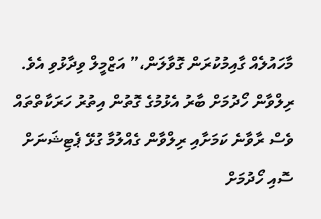މާހައުލެއް ގާއިމުކުރަން ގޮވާލަން،” އަޒްމީލް ވިދާޅުވި އެވެ.
ރިލްވާން ހޯދުމަށް ބާރު އެޅުމުގެ ގޮތުން އިތުރު ހަރަކާތްތައް ވެސް ރާވާނެ ކަމަށާއި ރިލްވާން ގެއްލުމާ ގުޅޭ ޕެޓިޝަނަށް ސޮއި ހޯދުމަށް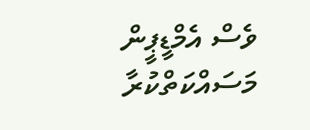ވެސް އެމްޑީޕީން މަސައްކަތްކުރާ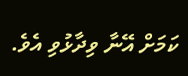ކަމަށް އޭނާ ވިދާޅުވި އެވެ.